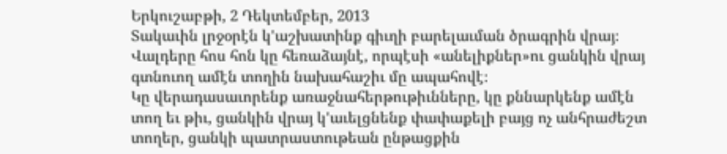Երկուշաբթի, 2 Դեկտեմբեր, 2013
Տակաւին լրջօրէն կ'աշխատինք գիւղի բարելաւման ծրագրին վրայ։ Վալդերը հոս հոն կը հեռաձայնէ, որպէսի «անելիքներ»ու ցանկին վրայ գտնուող ամէն տողին նախահաշիւ մը ապահովէ։
Կը վերադասաւորենք առաջնահերթութիւնները, կը քննարկենք ամէն տող եւ թիւ, ցանկին վրայ կ'աւելցնենք փափաքելի բայց ոչ անհրաժեշտ տողեր, ցանկի պատրաստութեան ընթացքին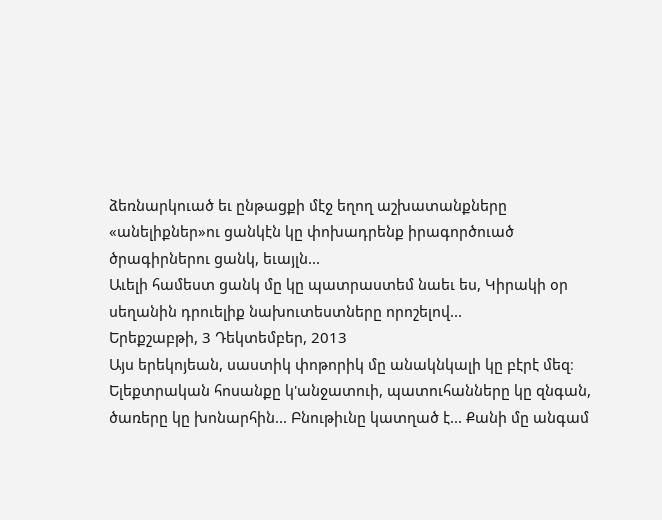ձեռնարկուած եւ ընթացքի մէջ եղող աշխատանքները «անելիքներ»ու ցանկէն կը փոխադրենք իրագործուած ծրագիրներու ցանկ, եւայլն...
Աւելի համեստ ցանկ մը կը պատրաստեմ նաեւ ես, Կիրակի օր սեղանին դրուելիք նախուտեստները որոշելով...
Երեքշաբթի, 3 Դեկտեմբեր, 2013
Այս երեկոյեան, սաստիկ փոթորիկ մը անակնկալի կը բէրէ մեզ։ Ելեքտրական հոսանքը կ'անջատուի, պատուհանները կը զնգան, ծառերը կը խոնարհին... Բնութիւնը կատղած է... Քանի մը անգամ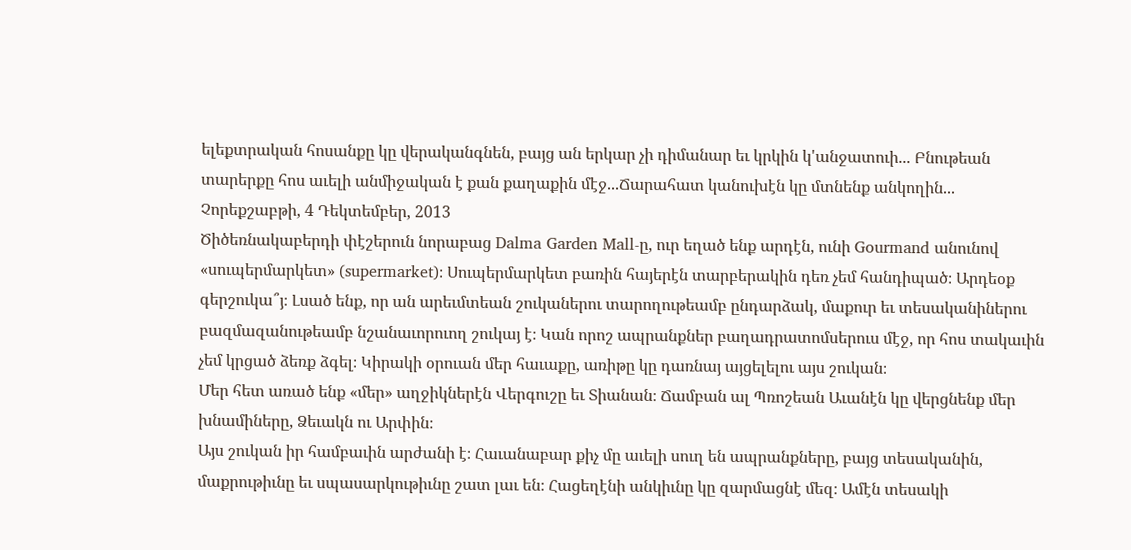ելեքտրական հոսանքը կը վերականգնեն, բայց ան երկար չի դիմանար եւ կրկին կ'անջատուի... Բնութեան տարերքը հոս աւելի անմիջական է քան քաղաքին մէջ...Ճարահատ կանուխէն կը մտնենք անկողին...
Չորեքշաբթի, 4 Դեկտեմբեր, 2013
Ծիծեռնակաբերդի փէշերուն նորաբաց Dalma Garden Mall-ը, ուր եղած ենք արդէն, ունի Gourmand անունով «սուպերմարկետ» (supermarket)։ Սուպերմարկետ բառին հայերէն տարբերակին դեռ չեմ հանդիպած։ Արդեօք գերշուկա՞յ։ Լսած ենք, որ ան արեւմտեան շուկաներու տարողութեամբ ընդարձակ, մաքուր եւ տեսականիներու բազմազանութեամբ նշանաւորուող շուկայ է։ Կան որոշ ապրանքներ բաղադրատոմսերուս մէջ, որ հոս տակաւին չեմ կրցած ձեռք ձգել։ Կիրակի օրուան մեր հաւաքը, առիթը կը դառնայ այցելելու այս շուկան։
Մեր հետ առած ենք «մեր» աղջիկներէն Վերգուշը եւ Տիանան։ Ճամբան ալ Պռոշեան Աւանէն կը վերցնենք մեր խնամիները, Ձեւակն ու Արփին։
Այս շուկան իր համբաւին արժանի է։ Հաւանաբար քիչ մը աւելի սուղ են ապրանքները, բայց տեսականին, մաքրութիւնը եւ սպասարկութիւնը շատ լաւ են։ Հացեղէնի անկիւնը կը զարմացնէ մեզ։ Ամէն տեսակի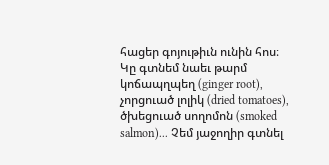հացեր գոյութիւն ունին հոս։ Կը գտնեմ նաեւ թարմ կոճապղպեղ (ginger root), չորցուած լոլիկ (dried tomatoes), ծխեցուած սողոմոն (smoked salmon)... Չեմ յաջողիր գտնել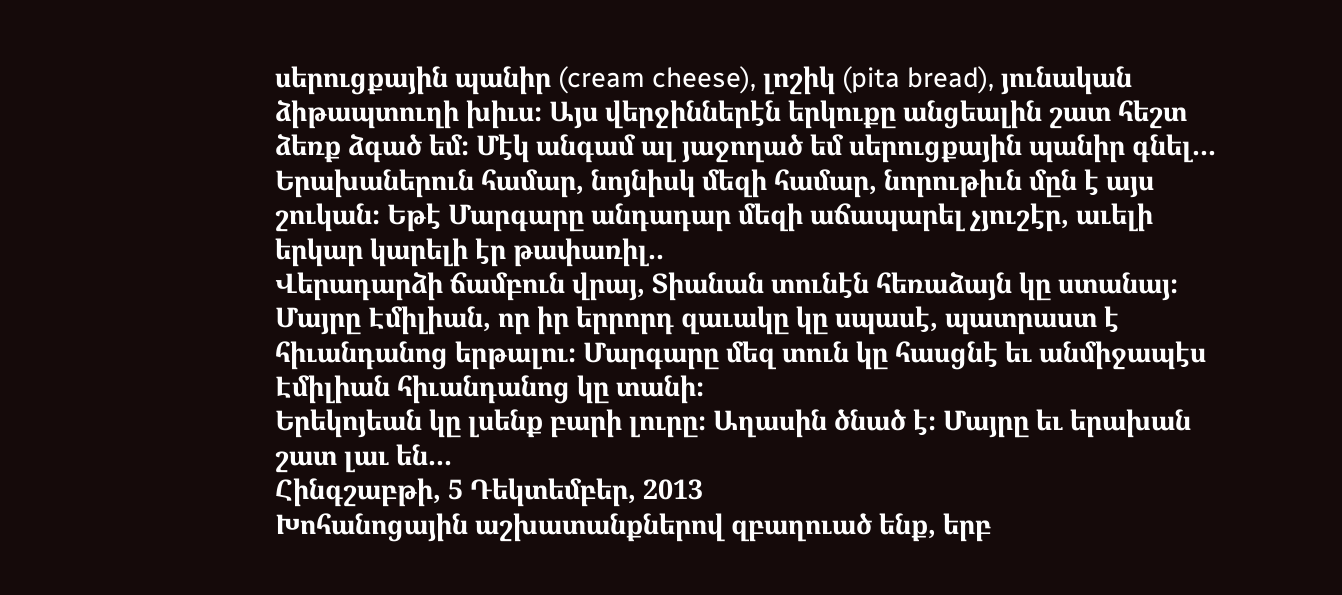սերուցքային պանիր (cream cheese), լոշիկ (pita bread), յունական ձիթապտուղի խիւս։ Այս վերջիններէն երկուքը անցեալին շատ հեշտ ձեռք ձգած եմ։ Մէկ անգամ ալ յաջողած եմ սերուցքային պանիր գնել...
Երախաներուն համար, նոյնիսկ մեզի համար, նորութիւն մըն է այս շուկան։ Եթէ Մարգարը անդադար մեզի աճապարել չյուշէր, աւելի երկար կարելի էր թափառիլ..
Վերադարձի ճամբուն վրայ, Տիանան տունէն հեռաձայն կը ստանայ։ Մայրը Էմիլիան, որ իր երրորդ զաւակը կը սպասէ, պատրաստ է հիւանդանոց երթալու։ Մարգարը մեզ տուն կը հասցնէ եւ անմիջապէս Էմիլիան հիւանդանոց կը տանի։
Երեկոյեան կը լսենք բարի լուրը։ Աղասին ծնած է։ Մայրը եւ երախան շատ լաւ են...
Հինգշաբթի, 5 Դեկտեմբեր, 2013
Խոհանոցային աշխատանքներով զբաղուած ենք, երբ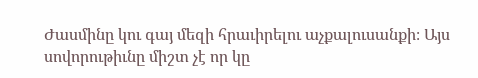Ժասմինը կու գայ մեզի հրաւիրելու աչքալուսանքի։ Այս սովորութիւնը միշտ չէ որ կը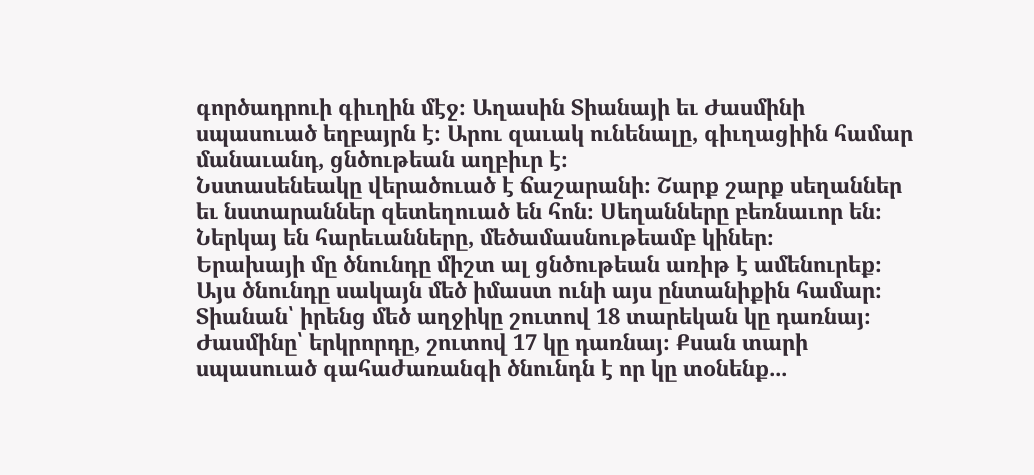գործադրուի գիւղին մէջ։ Աղասին Տիանայի եւ Ժասմինի սպասուած եղբայրն է։ Արու զաւակ ունենալը, գիւղացիին համար մանաւանդ, ցնծութեան աղբիւր է։
Նստասենեակը վերածուած է ճաշարանի։ Շարք շարք սեղաններ եւ նստարաններ զետեղուած են հոն։ Սեղանները բեռնաւոր են։ Ներկայ են հարեւանները, մեծամասնութեամբ կիներ։
Երախայի մը ծնունդը միշտ ալ ցնծութեան առիթ է ամենուրեք։ Այս ծնունդը սակայն մեծ իմաստ ունի այս ընտանիքին համար։ Տիանան՝ իրենց մեծ աղջիկը շուտով 18 տարեկան կը դառնայ։ Ժասմինը՝ երկրորդը, շուտով 17 կը դառնայ։ Քսան տարի սպասուած գահաժառանգի ծնունդն է որ կը տօնենք...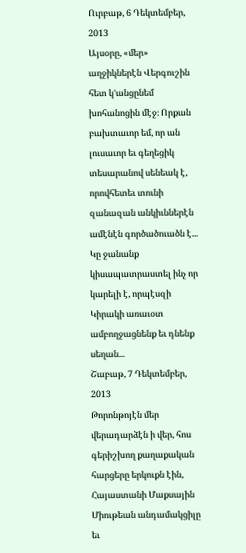Ուրբաթ, 6 Դեկտեմբեր, 2013
Այսօրը, «մեր» աղջիկներէն Վերգուշին հետ կ'անցընեմ խոհանոցին մէջ։ Որքան բախտաւոր եմ, որ ան լուսաւոր եւ գեղեցիկ տեսարանով սենեակ է, որովհետեւ տունի զանազան անկիւններէն ամէնէն գործածուածն է...
Կը ջանանք կիսապատրաստել ինչ որ կարելի է, որպէսզի Կիրակի առաւօտ ամբողջացնենք եւ դնենք սեղան...
Շաբաթ, 7 Դեկտեմբեր, 2013
Թորոնթոյէն մեր վերադարձէն ի վեր, հոս գերիշխող քաղաքական հարցերը երկուքն էին, Հայաստանի Մաքսային Միութեան անդամակցիլը եւ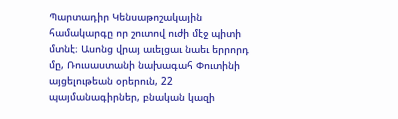Պարտադիր Կենսաթոշակային համակարգը որ շուտով ուժի մէջ պիտի մտնէ։ Ասոնց վրայ աւելցաւ նաեւ երրորդ մը, Ռուսաստանի նախագահ Փուտինի այցելութեան օրերուն, 22 պայմանագիրներ, բնական կազի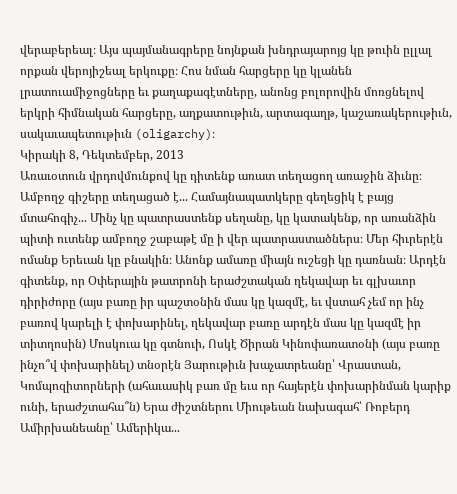վերաբերեալ։ Այս պայմանագրերը նոյնքան խնդրայարոյց կը թուին ըլլալ որքան վերոյիշեալ երկուքը։ Հոս նման հարցերը կը կլանեն լրատուամիջոցները եւ քաղաքագէտները, անոնց բոլորովին մոռցնելով երկրի հիմնական հարցերը, աղքատութիւն, արտագաղթ, կաշառակերութիւն, սակաւապետութիւն (oligarchy)։
Կիրակի 8, Դեկտեմբեր, 2013
Առաւօտուն վրդովմունքով կը դիտենք առատ տեղացող առաջին ձիւնը։ Ամբողջ գիշերը տեղացած է... Համայնապատկերը գեղեցիկ է բայց մտահոգիչ... Մինչ կը պատրաստենք սեղանը, կը կատակենք, որ առանձին պիտի ուտենք ամբողջ շաբաթէ մը ի վեր պատրաստածներս։ Մեր հիւրերէն ոմանք Երեւան կը բնակին։ Անոնք ամառը միայն ուշեցի կը դառնան։ Արդէն գիտենք, որ Օփերային թատրոնի երաժշտական ղեկավար եւ գլխաւոր դիրիժորը (այս բառը իր պաշտօնին մաս կը կազմէ, եւ վստահ չեմ որ ինչ բառով կարելի է փոխարինել, ղեկավար բառը արդէն մաս կը կազմէ իր տիտղոսին) Մոսկուա կը գտնուի, Ոսկէ Ծիրան Կինոփառատօնի (այս բառը ինչո՞վ փոխարինել) տնօրէն Յարութիւն խաչատրեանը՝ Վրաստան, Կոմպոզիտորների (ահաւասիկ բառ մը եւս որ հայերէն փոխարինման կարիք ունի, երաժշտահա՞ն) Երա ժիշտներու Միութեան նախագահ՝ Ռոբերդ Ամիրխանեանը՝ Ամերիկա...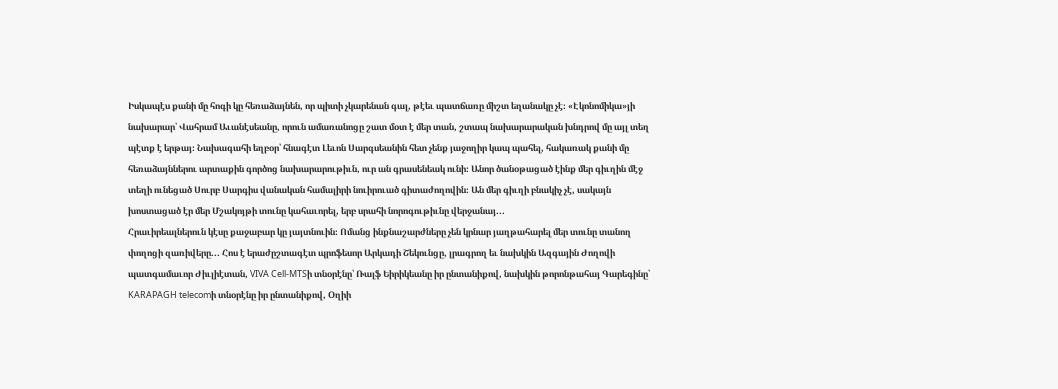Իսկապէս քանի մը հոգի կը հեռաձայնեն, որ պիտի չկարենան գալ, թէեւ պատճառը միշտ եղանակը չէ։ «Էկոնոմիկա»յի նախարար՝ Վահրամ Աւանէսեանը, որուն ամառանոցը շատ մօտ է մեր տան, շտապ նախարարական խնդրով մը այլ տեղ պէտք է երթայ։ Նախագահի եղբօր՝ հնագէտ Լեւոն Սարգսեանին հետ չենք յաջողիր կապ պահել, հակառակ քանի մը հեռաձայններու արտաքին գործոց նախարարութիւն, ուր ան գրասենեակ ունի։ Անոր ծանօթացած էինք մեր գիւղին մէջ տեղի ունեցած Սուրբ Սարգիս վանական համալիրի նուիրուած գիտաժողովին։ Ան մեր գիւղի բնակիչ չէ, սակայն խոստացած էր մեր Մշակոյթի տունը կահաւորել, երբ սրահի նորոգութիւնը վերջանայ...
Հրաւիրեալներուն կէսը քաջաբար կը յայտնուին։ Ոմանց ինքնաշարժները չեն կրնար յաղթահարել մեր տունը տանող փողոցի զառիվերը... Հոս է երաժըշտագէտ պրոֆեսոր Արկադի Շեկունցը, լրագրող եւ նախկին Ազգային Ժողովի պատգամաւոր Ժիւլիէտան, VIVA Cell-MTSի տնօրէնը՝ Ռալֆ Եիրիկեանը իր ընտանիքով, նախկին թորոնթահայ Գարեգինը՝ KARAPAGH telecomի տնօրէնը իր ընտանիքով, Օղիի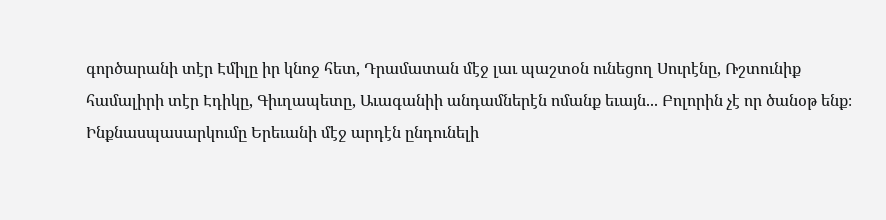գործարանի տէր Էմիլը իր կնոջ հետ, Դրամատան մէջ լաւ պաշտօն ունեցող Սուրէնը, Ռշտունիք համալիրի տէր Էդիկը, Գիւղապետը, Աւագանիի անդամներէն ոմանք եւայն... Բոլորին չէ որ ծանօթ ենք։
Ինքնասպասարկումը Երեւանի մէջ արդէն ընդունելի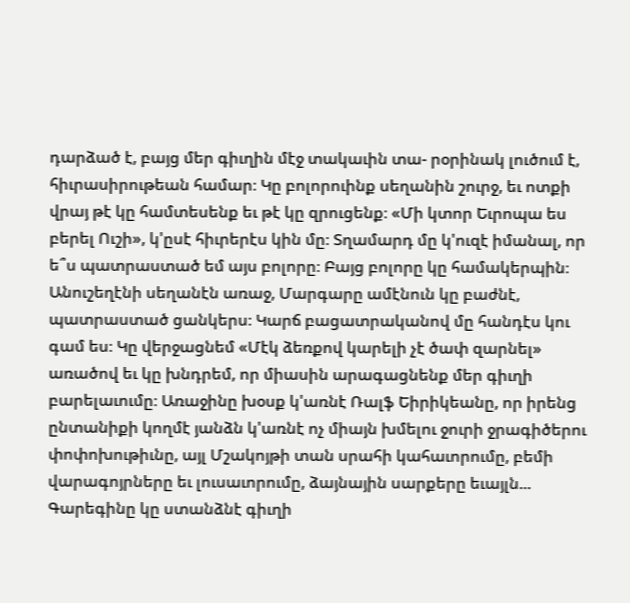դարձած է, բայց մեր գիւղին մէջ տակաւին տա- րօրինակ լուծում է, հիւրասիրութեան համար։ Կը բոլորուինք սեղանին շուրջ, եւ ոտքի վրայ թէ կը համտեսենք եւ թէ կը զրուցենք։ «Մի կտոր Եւրոպա ես բերել Ուշի», կ'ըսէ հիւրերէս կին մը։ Տղամարդ մը կ'ուզէ իմանալ, որ ե՞ս պատրաստած եմ այս բոլորը։ Բայց բոլորը կը համակերպին։
Անուշեղէնի սեղանէն առաջ, Մարգարը ամէնուն կը բաժնէ, պատրաստած ցանկերս։ Կարճ բացատրականով մը հանդէս կու գամ ես։ Կը վերջացնեմ «Մէկ ձեռքով կարելի չէ ծափ զարնել» առածով եւ կը խնդրեմ, որ միասին արագացնենք մեր գիւղի բարելաւումը։ Առաջինը խօսք կ'առնէ Ռալֆ Եիրիկեանը, որ իրենց ընտանիքի կողմէ յանձն կ'առնէ ոչ միայն խմելու ջուրի ջրագիծերու փոփոխութիւնը, այլ Մշակոյթի տան սրահի կահաւորումը, բեմի վարագոյրները եւ լուսաւորումը, ձայնային սարքերը եւայլն... Գարեգինը կը ստանձնէ գիւղի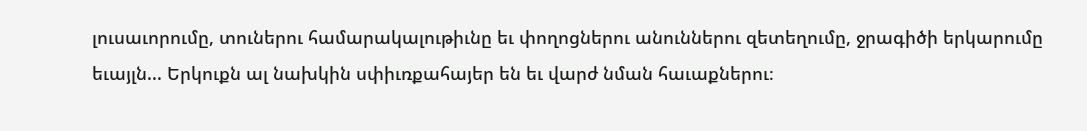լուսաւորումը, տուներու համարակալութիւնը եւ փողոցներու անուններու զետեղումը, ջրագիծի երկարումը եւայլն... Երկուքն ալ նախկին սփիւռքահայեր են եւ վարժ նման հաւաքներու։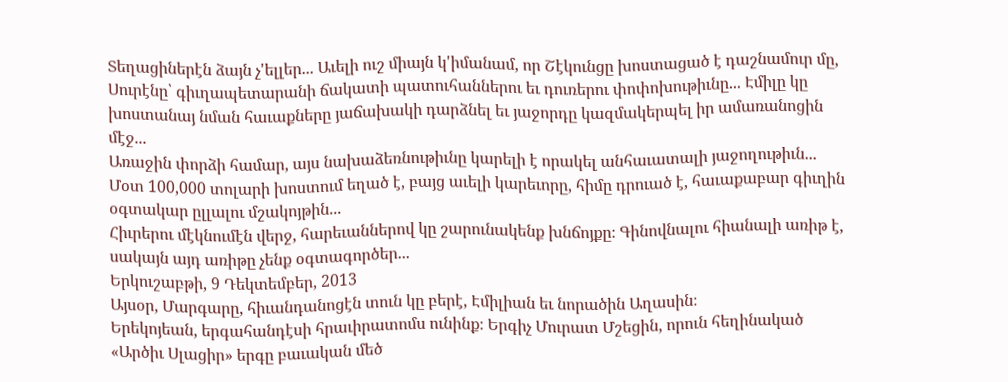Տեղացիներէն ձայն չ'ելլեր... Աւելի ուշ միայն կ'իմանամ, որ Շէկունցը խոստացած է դաշնամուր մը, Սուրէնը՝ գիւղապետարանի ճակատի պատուհաններու եւ դուռերու փոփոխութիւնը... Էմիլը կը խոստանայ նման հաւաքները յաճախակի դարձնել եւ յաջորդը կազմակերպել իր ամառանոցին մէջ...
Առաջին փորձի համար, այս նախաձեռնութիւնը կարելի է որակել անհաւատալի յաջողութիւն... Մօտ 100,000 տոլարի խոստում եղած է, բայց աւելի կարեւորը, հիմը դրուած է, հաւաքաբար գիւղին օգտակար ըլլալու մշակոյթին...
Հիւրերու մէկնումէն վերջ, հարեւաններով կը շարունակենք խնճոյքը։ Գինովնալու հիանալի առիթ է, սակայն այդ առիթը չենք օգտագործեր...
Երկուշաբթի, 9 Դեկտեմբեր, 2013
Այսօր, Մարգարը, հիւանդանոցէն տուն կը բերէ, Էմիլիան եւ նորածին Աղասին։
Երեկոյեան, երգահանդէսի հրաւիրատոմս ունինք։ Երգիչ Մուրատ Մշեցին, որուն հեղինակած «Արծիւ Սլացիր» երգը բաւական մեծ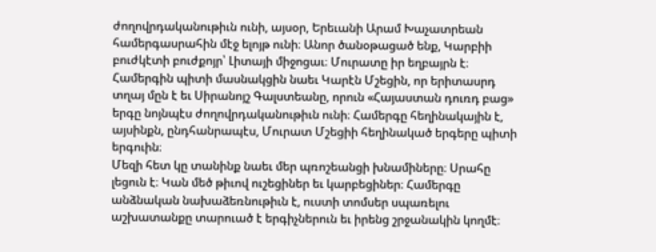ժողովրդականութիւն ունի, այսօր, Երեւանի Արամ Խաչատրեան համերգասրահին մէջ ելոյթ ունի։ Անոր ծանօթացած ենք, Կարբիի բուժկէտի բուժքոյր՝ Լիտայի միջոցաւ։ Մուրատը իր եղբայրն է։ Համերգին պիտի մասնակցին նաեւ Կարէն Մշեցին, որ երիտասրդ տղայ մըն է եւ Սիրանոյշ Գալստեանը, որուն «Հայաստան դուռդ բաց» երգը նոյնպէս ժողովրդականութիւն ունի։ Համերգը հեղինակային է, այսինքն, ընդհանրապէս, Մուրատ Մշեցիի հեղինակած երգերը պիտի երգուին։
Մեզի հետ կը տանինք նաեւ մեր պռոշեանցի խնամիները։ Սրահը լեցուն է։ Կան մեծ թիւով ուշեցիներ եւ կարբեցիներ։ Համերգը անձնական նախաձեռնութիւն է, ուստի տոմսեր սպառելու աշխատանքը տարուած է երգիչներուն եւ իրենց շրջանակին կողմէ։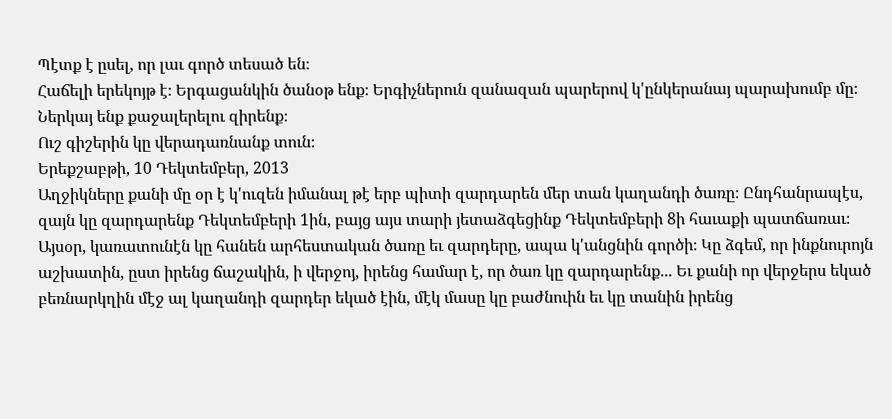Պէտք է ըսել, որ լաւ գործ տեսած են։
Հաճելի երեկոյթ է։ Երգացանկին ծանօթ ենք։ Երգիչներուն զանազան պարերով կ'ընկերանայ պարախումբ մը։ Ներկայ ենք քաջալերելու զիրենք։
Ուշ գիշերին կը վերադառնանք տուն։
Երեքշաբթի, 10 Դեկտեմբեր, 2013
Աղջիկները քանի մը օր է կ'ուզեն իմանալ թէ երբ պիտի զարդարեն մեր տան կաղանդի ծառը։ Ընդհանրապէս, զայն կը զարդարենք Դեկտեմբերի 1ին, բայց այս տարի յետաձգեցինք Դեկտեմբերի 8ի հաւաքի պատճառաւ։ Այսօր, կառատունէն կը հանեն արհեստական ծառը եւ զարդերը, ապա կ'անցնին գործի։ Կը ձգեմ, որ ինքնուրոյն աշխատին, ըստ իրենց ճաշակին, ի վերջոյ, իրենց համար է, որ ծառ կը զարդարենք... Եւ քանի որ վերջերս եկած բեռնարկղին մէջ ալ կաղանդի զարդեր եկած էին, մէկ մասը կը բաժնուին եւ կը տանին իրենց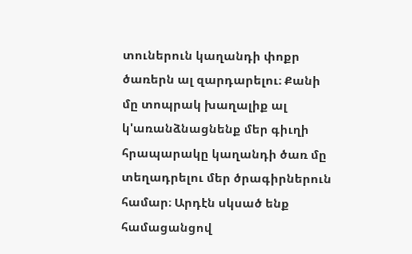տուներուն կաղանդի փոքր ծառերն ալ զարդարելու։ Քանի մը տոպրակ խաղալիք ալ կ'առանձնացնենք մեր գիւղի հրապարակը կաղանդի ծառ մը տեղադրելու մեր ծրագիրներուն համար։ Արդէն սկսած ենք համացանցով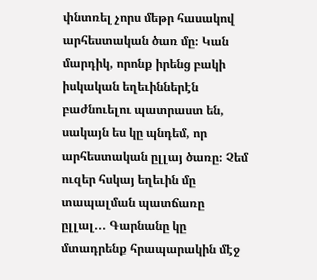փնտռել չորս մեթր հասակով արհեստական ծառ մը։ Կան մարդիկ, որոնք իրենց բակի իսկական եղեւիններէն բաժնուելու պատրաստ են, սակայն ես կը պնդեմ, որ արհեստական ըլլայ ծառը։ Չեմ ուզեր հսկայ եղեւին մը տապալման պատճառը ըլլալ... Գարնանը կը մտադրենք հրապարակին մէջ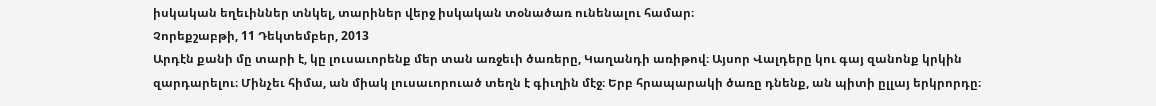իսկական եղեւիններ տնկել, տարիներ վերջ իսկական տօնածառ ունենալու համար։
Չորեքշաբթի, 11 Դեկտեմբեր, 2013
Արդէն քանի մը տարի է, կը լուսաւորենք մեր տան առջեւի ծառերը, Կաղանդի առիթով։ Այսոր Վալդերը կու գայ զանոնք կրկին զարդարելու։ Մինչեւ հիմա, ան միակ լուսաւորուած տեղն է գիւղին մէջ։ Երբ հրապարակի ծառը դնենք, ան պիտի ըլլայ երկրորդը։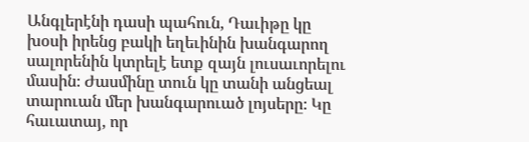Անգլերէնի դասի պահուն, Դաւիթը կը խօսի իրենց բակի եղեւինին խանգարող սալորենին կտրելէ ետք զայն լուսաւորելու մասին։ Ժասմինը տուն կը տանի անցեալ տարուան մեր խանգարուած լոյսերը։ Կը հաւատայ, որ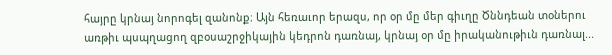հայրը կրնայ նորոգել զանոնք։ Այն հեռաւոր երազս, որ օր մը մեր գիւղը Ծննդեան տօներու առթիւ պսպղացող զբօսաշրջիկային կեդրոն դառնայ, կրնայ օր մը իրականութիւն դառնալ...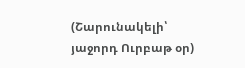(Շարունակելի՝ յաջորդ Ուրբաթ օր)